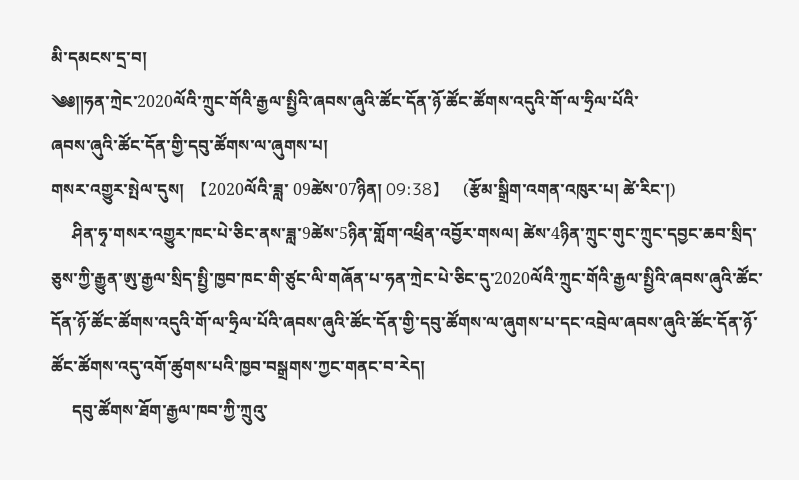མི་དམངས་དྲ་བ།
༄༅༎ཧན་ཀྲེང་2020ལོའི་ཀྲུང་གོའི་རྒྱལ་སྤྱིའི་ཞབས་ཞུའི་ཚོང་དོན་ཉོ་ཚོང་ཚོགས་འདུའི་གོ་ལ་ཧྲིལ་པོའི་
ཞབས་ཞུའི་ཚོང་དོན་གྱི་དབུ་ཚོགས་ལ་ཞུགས་པ།
གསར་འགྱུར་སྤེལ་དུས།  【2020ལོའི་ཟླ་ 09ཚེས་07ཉིན། 09:38】   (རྩོམ་སྒྲིག་འགན་འཁུར་པ། ཚེ་རིང་།)
     ཤིན་ཧྭ་གསར་འགྱུར་ཁང་པེ་ཅིང་ནས་ཟླ་9ཚེས་5ཉིན་གློག་འཕྲིན་འབྱོར་གསལ། ཚེས་4ཉིན་ཀྲུང་གུང་ཀྲུང་དབྱང་ཆབ་སྲིད་ཅུས་ཀྱི་རྒྱུན་ཨུ་རྒྱལ་སྲིད་སྤྱི་ཁྱབ་ཁང་གི་ཙུང་ལི་གཞོན་པ་ཧན་ཀྲེང་པེ་ཅིང་དུ་2020ལོའི་ཀྲུང་གོའི་རྒྱལ་སྤྱིའི་ཞབས་ཞུའི་ཚོང་དོན་ཉོ་ཚོང་ཚོགས་འདུའི་གོ་ལ་ཧྲིལ་པོའི་ཞབས་ཞུའི་ཚོང་དོན་གྱི་དབུ་ཚོགས་ལ་ཞུགས་པ་དང་འབྲེལ་ཞབས་ཞུའི་ཚོང་དོན་ཉོ་ཚོང་ཚོགས་འདུ་འགོ་ཚུགས་པའི་ཁྱབ་བསྒྲགས་ཀྱང་གནང་བ་རེད།
     དབུ་ཚོགས་ཐོག་རྒྱལ་ཁབ་ཀྱི་ཀྲུའུ་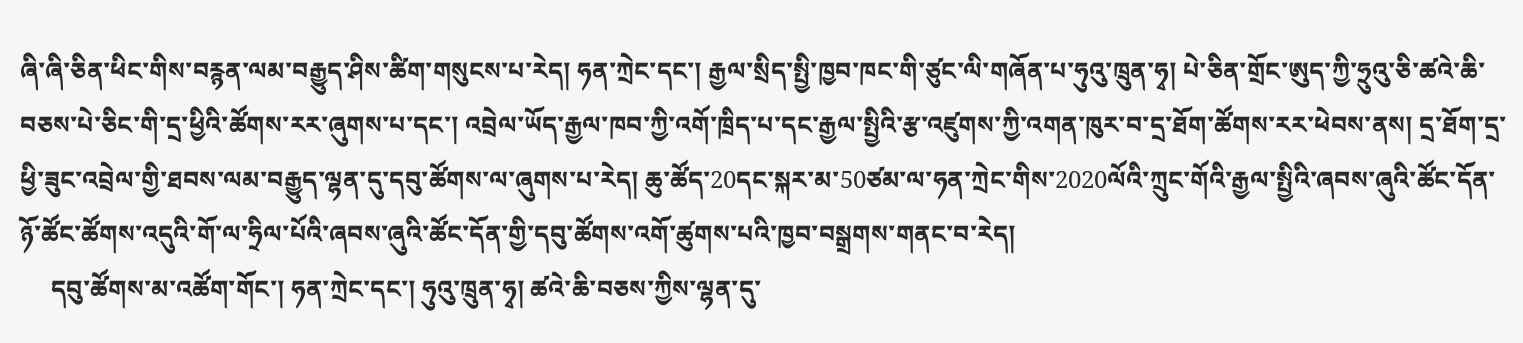ཞི་ཞི་ཅིན་ཕིང་གིས་བརྙན་ལམ་བརྒྱུད་ཤིས་ཚིག་གསུངས་པ་རེད། ཧན་ཀྲེང་དང་། རྒྱལ་སྲིད་སྤྱི་ཁྱབ་ཁང་གི་ཙུང་ལི་གཞོན་པ་ཧུའུ་ཁྲུན་ཧྭ། པེ་ཅིན་གྲོང་ཨུད་ཀྱི་ཧྲུའུ་ཅི་ཚའེ་ཆི་བཅས་པེ་ཅིང་གི་དྲ་ཕྱིའི་ཚོགས་རར་ཞུགས་པ་དང་། འབྲེལ་ཡོད་རྒྱལ་ཁབ་ཀྱི་འགོ་ཁྲིད་པ་དང་རྒྱལ་སྤྱིའི་རྩ་འཛུགས་ཀྱི་འགན་ཁུར་བ་དྲ་ཐོག་ཚོགས་རར་ཕེབས་ནས། དྲ་ཐོག་དྲ་ཕྱི་ཟུང་འབྲེལ་གྱི་ཐབས་ལམ་བརྒྱུད་ལྷན་དུ་དབུ་ཚོགས་ལ་ཞུགས་པ་རེད། ཆུ་ཚོད་20དང་སྐར་མ་50ཙམ་ལ་ཧན་ཀྲེང་གིས་2020ལོའི་ཀྲུང་གོའི་རྒྱལ་སྤྱིའི་ཞབས་ཞུའི་ཚོང་དོན་ཉོ་ཚོང་ཚོགས་འདུའི་གོ་ལ་ཧྲིལ་པོའི་ཞབས་ཞུའི་ཚོང་དོན་གྱི་དབུ་ཚོགས་འགོ་ཚུགས་པའི་ཁྱབ་བསྒྲགས་གནང་བ་རེད།
     དབུ་ཚོགས་མ་འཚོག་གོང་། ཧན་ཀྲེང་དང་། ཧུའུ་ཁྲུན་ཧྭ། ཚའེ་ཆི་བཅས་ཀྱིས་ལྷན་དུ་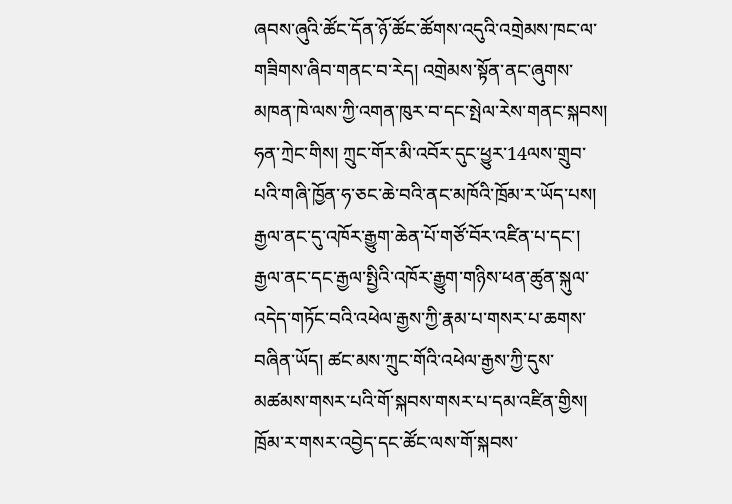ཞབས་ཞུའི་ཚོང་དོན་ཉོ་ཚོང་ཚོགས་འདུའི་འགྲེམས་ཁང་ལ་གཟིགས་ཞིབ་གནང་བ་རེད། འགྲེམས་སྟོན་ནང་ཞུགས་མཁན་ཁེ་ལས་ཀྱི་འགན་ཁུར་བ་དང་སྤེལ་རེས་གནང་སྐབས། ཧན་ཀྲེང་གིས། ཀྲུང་གོར་མི་འབོར་དུང་ཕྱུར་14ལས་གྲུབ་པའི་གཞི་ཁྱོན་ཧ་ཅང་ཆེ་བའི་ནང་མཁོའི་ཁྲོམ་ར་ཡོད་པས། རྒྱལ་ནང་དུ་འཁོར་རྒྱུག་ཆེན་པོ་གཙོ་བོར་འཛིན་པ་དང་། རྒྱལ་ནང་དང་རྒྱལ་སྤྱིའི་འཁོར་རྒྱུག་གཉིས་ཕན་ཚུན་སྐུལ་འདེད་གཏོང་བའི་འཕེལ་རྒྱས་ཀྱི་རྣམ་པ་གསར་པ་ཆགས་བཞིན་ཡོད། ཚང་མས་ཀྲུང་གོའི་འཕེལ་རྒྱས་ཀྱི་དུས་མཚམས་གསར་པའི་གོ་སྐབས་གསར་པ་དམ་འཛིན་གྱིས། ཁྲོམ་ར་གསར་འབྱེད་དང་ཚོང་ལས་གོ་སྐབས་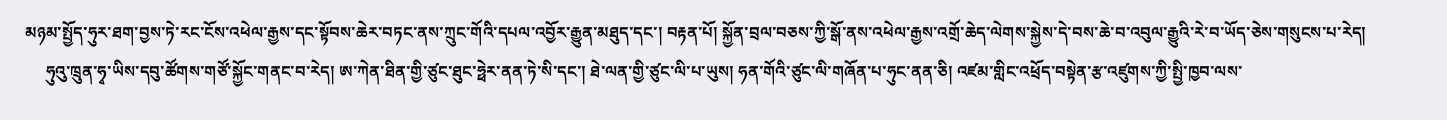མཉམ་སྤྱོད་ཧུར་ཐག་བྱས་ཏེ་རང་ངོས་འཕེལ་རྒྱས་དང་སྟོབས་ཆེར་བཏང་ནས་ཀྲུང་གོའི་དཔལ་འབྱོར་རྒྱུན་མཐུད་དང་། བརྟན་པོ། སྐྱོན་བྲལ་བཅས་ཀྱི་སྒོ་ནས་འཕེལ་རྒྱས་འགྲོ་ཆེད་ལེགས་སྐྱེས་དེ་བས་ཆེ་བ་འབུལ་རྒྱུའི་རེ་བ་ཡོད་ཅེས་གསུངས་པ་རེད།
     ཧུའུ་ཁྲུན་ཧྭ་ཡིས་དབུ་ཚོགས་གཙོ་སྐྱོང་གནང་བ་རེད། ཨ་ཀེན་ཐིན་གྱི་ཙུང་ཐུང་ཧྥེར་ནན་ཏེ་སི་དང་། ཐེ་ལན་གྱི་ཙུང་ལི་པ་ཡུས། ཧན་གོའི་ཙུང་ལི་གཞོན་པ་ཧུང་ནན་ཅི། འཛམ་གླིང་འཕྲོད་བསྟེན་རྩ་འཛུགས་ཀྱི་སྤྱི་ཁྱབ་ལས་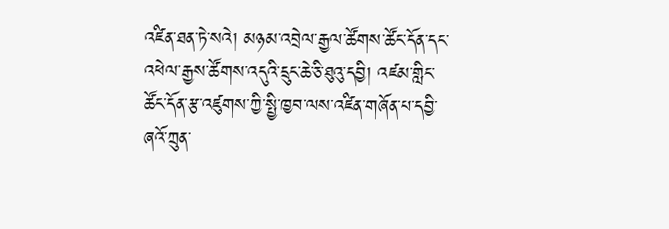འཛིན་ཐན་ཏེ་སའེ། མཉམ་འབྲེལ་རྒྱལ་ཚོགས་ཚོང་དོན་དང་འཕེལ་རྒྱས་ཚོགས་འདུའི་དྲུང་ཆེ་ཅི་ཐུའུ་དབྱི། འཛམ་གླིང་ཚོང་དོན་རྩ་འཛུགས་ཀྱི་སྤྱི་ཁྱབ་ལས་འཛིན་གཞོན་པ་དབྱི་ཞའོ་ཀྲུན་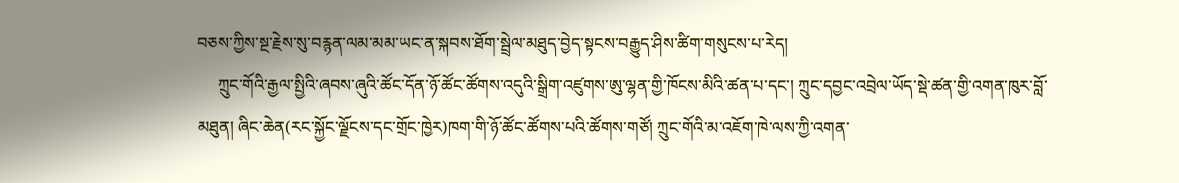བཅས་ཀྱིས་སྔ་རྗེས་སུ་བརྙན་ལམ་མམ་ཡང་ན་སྐབས་ཐོག་སྦྲེལ་མཐུད་བྱེད་སྟངས་བརྒྱུད་ཤིས་ཚིག་གསུངས་པ་རེད།
     ཀྲུང་གོའི་རྒྱལ་སྤྱིའི་ཞབས་ཞུའི་ཚོང་དོན་ཉོ་ཚོང་ཚོགས་འདུའི་སྒྲིག་འཛུགས་ཨུ་ལྷན་གྱི་ཁོངས་མིའི་ཚན་པ་དང་། ཀྲུང་དབྱང་འབྲེལ་ཡོད་སྡེ་ཚན་གྱི་འགན་ཁུར་བློ་མཐུན། ཞིང་ཆེན(རང་སྐྱོང་ལྗོངས་དང་གྲོང་ཁྱེར)ཁག་གི་ཉོ་ཚོང་ཚོགས་པའི་ཚོགས་གཙོ། ཀྲུང་གོའི་མ་འཇོག་ཁེ་ལས་ཀྱི་འགན་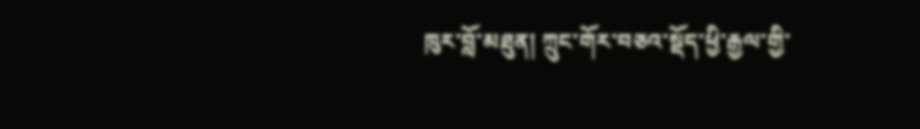ཁུར་བློ་མཐུན། ཀྲུང་གོར་བཅའ་སྡོད་ཕྱི་རྒྱལ་གྱི་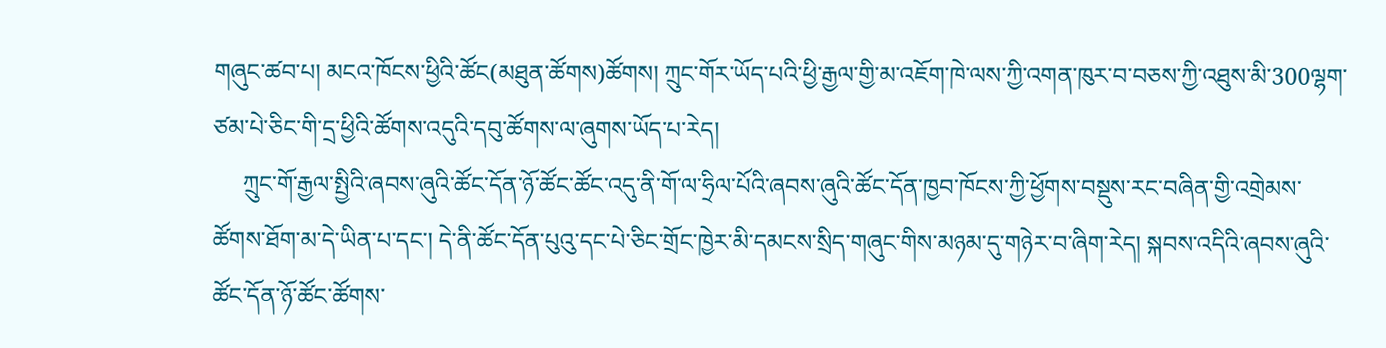གཞུང་ཚབ་པ། མངའ་ཁོངས་ཕྱིའི་ཚོང(མཐུན་ཚོགས)ཚོགས། ཀྲུང་གོར་ཡོད་པའི་ཕྱི་རྒྱལ་གྱི་མ་འཇོག་ཁེ་ལས་ཀྱི་འགན་ཁུར་བ་བཅས་ཀྱི་འཐུས་མི་300ལྷག་ཙམ་པེ་ཅིང་གི་དྲ་ཕྱིའི་ཚོགས་འདུའི་དབུ་ཚོགས་ལ་ཞུགས་ཡོད་པ་རེད།
     ཀྲུང་གོ་རྒྱལ་སྤྱིའི་ཞབས་ཞུའི་ཚོང་དོན་ཉོ་ཚོང་ཚོང་འདུ་ནི་གོ་ལ་ཧྲིལ་པོའི་ཞབས་ཞུའི་ཚོང་དོན་ཁྱབ་ཁོངས་ཀྱི་ཕྱོགས་བསྡུས་རང་བཞིན་གྱི་འགྲེམས་ཚོགས་ཐོག་མ་དེ་ཡིན་པ་དང་། དེ་ནི་ཚོང་དོན་པུའུ་དང་པེ་ཅིང་གྲོང་ཁྱེར་མི་དམངས་སྲིད་གཞུང་གིས་མཉམ་དུ་གཉེར་བ་ཞིག་རེད། སྐབས་འདིའི་ཞབས་ཞུའི་ཚོང་དོན་ཉོ་ཚོང་ཚོགས་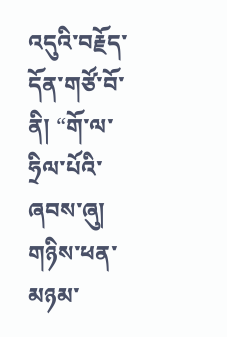འདུའི་བརྗོད་དོན་གཙོ་བོ་ནི། “གོ་ལ་ཧྲིལ་པོའི་ཞབས་ཞུ། གཉིས་ཕན་མཉམ་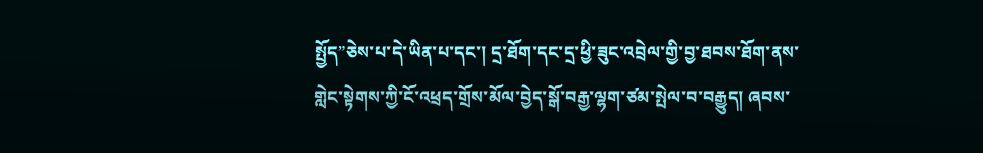སྤྱོད”ཅེས་པ་དེ་ཡིན་པ་དང་། དྲ་ཐོག་དང་དྲ་ཕྱི་ཟུང་འབྲེལ་གྱི་བྱ་ཐབས་ཐོག་ནས་གླེང་སྟེགས་ཀྱི་ངོ་འཕྲད་གྲོས་མོལ་བྱེད་སྒོ་བརྒྱ་ལྷག་ཙམ་སྤེལ་བ་བརྒྱུད། ཞབས་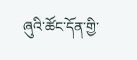ཞུའི་ཚོང་དོན་གྱི་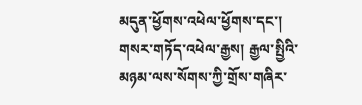མདུན་ཕྱོགས་འཕེལ་ཕྱོགས་དང་། གསར་གཏོད་འཕེལ་རྒྱས། རྒྱལ་སྤྱིའི་མཉམ་ལས་སོགས་ཀྱི་གྲོས་གཞིར་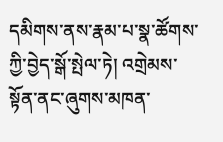དམིགས་ནས་རྣམ་པ་སྣ་ཚོགས་ཀྱི་བྱེད་སྒོ་སྤེལ་ཏེ། འགྲེམས་སྟོན་ནང་ཞུགས་མཁན་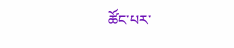ཚོང་པར་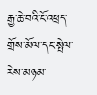རྒྱ་ཆེ་བའི་ངོ་འཕྲད་གྲོས་མོལ་དང་སྤེལ་རེས་མཉམ་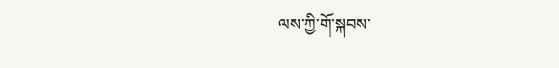ལས་ཀྱི་གོ་སྐབས་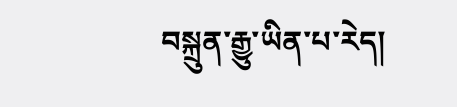བསྐྲུན་རྒྱུ་ཡིན་པ་རེད།